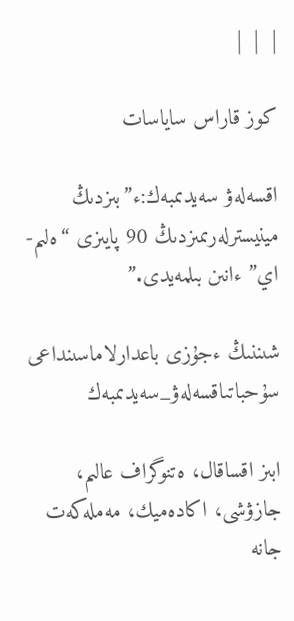|  |  |

كوز قاراس ساياسات

اقسەلەۋ سەيدىمبەك:ء”بىزدىڭ مينيسترلەرىمىزدىڭ 90 پايىزى “ەلىم-اي” ءانىن بىلمەيدى.”

شىننىڭ ءجۇزى باعدارلاماسىنداعى سۇحباتىاقسەلەۋ_سەيدىمبەك

ابىز اقساقال، ەتنوگراف عالىم، جازۋشى، اكادەميك، مەملەكەت جانە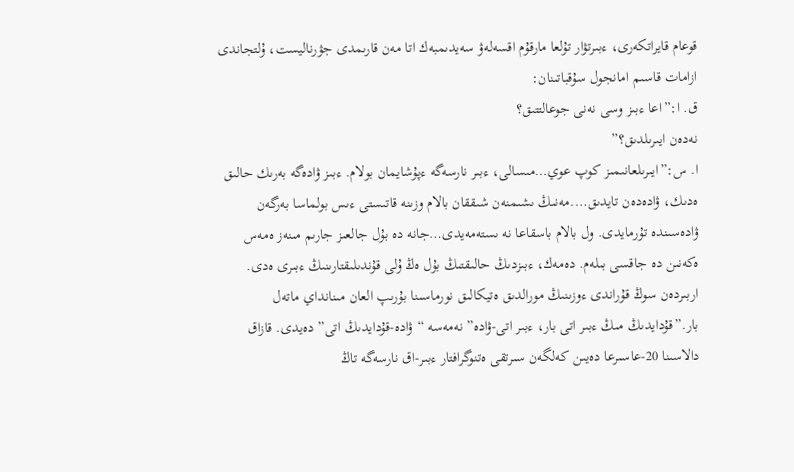قوعام قايراتكەرى، ءبىرتۋار تۇلعا مارقۇم اقسەلەۋ سەيدىمبەك اتا مەن قارىمدى جۋرناليست، ۇلتجاندى ازامات قاسىم امانجول سۇقباتىنان:
ق. ا:”اعا ءبىز وسى نەنى جوعالتتىق؟
نەدەن ايىرىلدىق؟”
ا. س:”ايىرىلعانىمىز كوپ عوي…مىسالى، ءبىر نارسەگە ءپۇشايمان بولام. ءبىز ۋادەگە بەرىك حالىق ەدىك، ۋادەدەن تايدىق….مەنىڭ ىشىمنەن شىققان بالام وزىنە قاتىستى ءىس بولماسا بەرگەن ۋادەسىندە تۇرمايدى. ول بالام باسقاعا نە ىستەمەيدى…جانە دە بۇل جالعىز جارىم مىنەز ەمەس ەكەنىن دە جاقسى بىلەم. دەمەك، ءبىزدىڭ حالىقتىڭ بۇل ەڭ ۇلى قۇندىلىقتارىنىڭ ءبىرى ەدى. اربىردەن سوڭ قۇراندى ءوزىنىڭ مورالدىق ەتيكالىق نورماسىنا بۇرىپ العان مىنانداي ماتەل بار.”قۇدايدىڭ مىڭ ءبىر اتى بار، ءبىر اتى-ۋادە” نەمەسە “ۋادە-قۇدايدىڭ اتى” دەيدى. قازاق دالاسىنا 20-عاسىرعا دەيىن كەلگەن سىرتقى ەتنوگرافتار ءبىر-اق نارسەگە تاڭ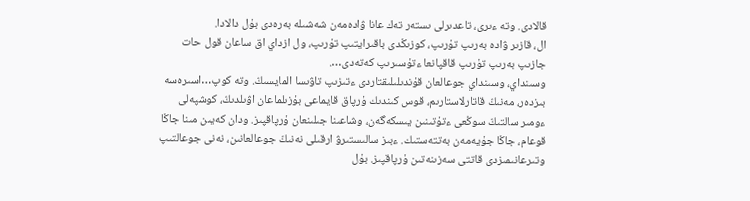قالادى. وتە ءىرى، تاعدىرلى ىستەر تەك عانا ۋادەمەن شەشىلە بەرەدى بۇل دالادا.
ال، قازىر ۋادە بەرىپ تۇرىپ، كوزىڭدى باقىرايتىپ تۇرىپ، ول ازداي اق ساعان قول حات جازىپ بەرىپ تۇرىپ قاقپانعا ءتۇسىرىپ كەتەدى….
وسىنداي، وسىنداي جوعالعان قۇندىلىلىقتاردى ءتىزىپ تاۋىسا المايسىڭ. وتە كوپ…اسىرەسە بىزدەر، مەنىڭ قاتارلاستارىم، قوس كىندىك ۇرپاق قايماعى بۇزىلماعان اۋىلدىڭ، كوشپەلى ءومىر سالتىڭ سوڭعى ءتۇتىنىن يىسكەگەن، وشاعىنا جىلىنعان ۇرپاقپىز. ودان كەيىن مىنا جاڭا قوعام، جاڭا جۇيەمەن بەتتەستىك. ءبىز سالىستىرۋ ارقىلى نەنىڭ جوعالعانىن، نەنى جوعالتىپ وتىرعانىمىزدى قاتتى سەزىنەتىن ۇرپاقپىز. بۇل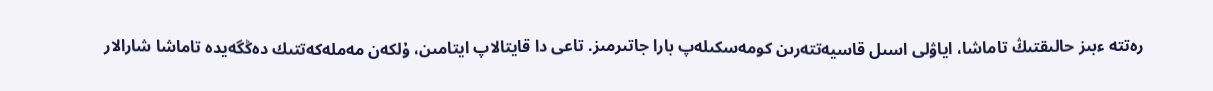رەتتە ءبىز حالىقتىڭ تاماشا، اياۋلى اسىل قاسيەتتەرىن كومەسكىلەپ بارا جاتىرمىز. تاعى دا قايتالاپ ايتامىن، ۇلكەن مەملەكەتتىك دەڭگەيدە تاماشا شارالار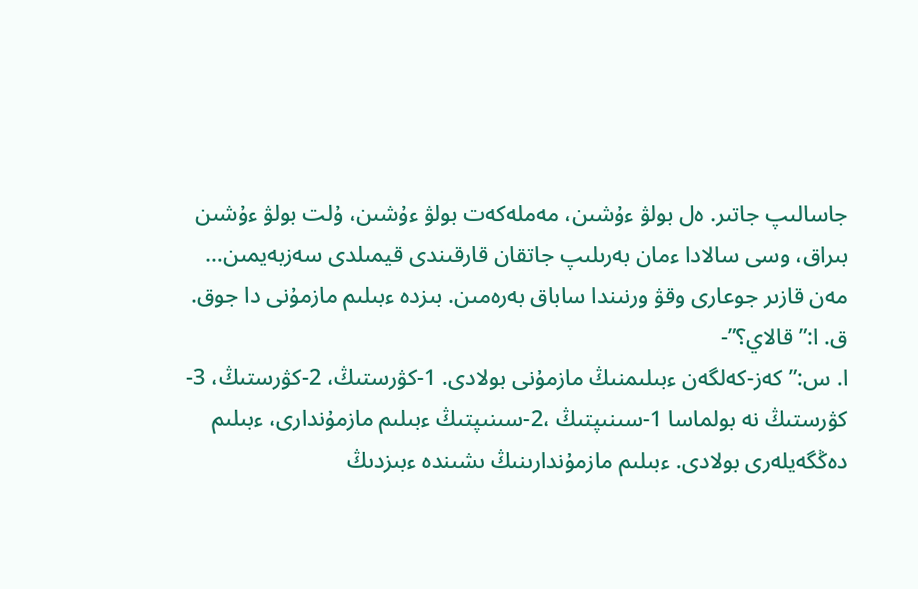جاسالىپ جاتىر. ەل بولۋ ءۇشىن، مەملەكەت بولۋ ءۇشىن، ۇلت بولۋ ءۇشىن بىراق، وسى سالادا ءمان بەرىلىپ جاتقان قارقىندى قيمىلدى سەزبەيمىن…
مەن قازىر جوعارى وقۋ ورنىندا ساباق بەرەمىن. بىزدە ءبىلىم مازمۇنى دا جوق.
ق. ا:”قالاي؟”-
ا. س:”كەز-كەلگەن ءبىلىمنىڭ مازمۇنى بولادى. 1-كۋرستىڭ، 2-كۋرستىڭ، 3-كۋرستىڭ نە بولماسا 1-سىنىپتىڭ ،2-سىنىپتىڭ ءبىلىم مازمۇندارى، ءبىلىم دەڭگەيلەرى بولادى. ءبىلىم مازمۇندارىنىڭ ىشىندە ءبىزدىڭ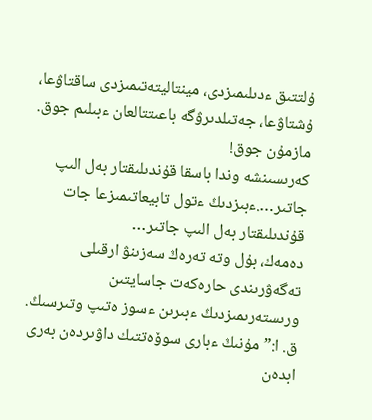ۇلتتىق ءدىلىمىزدى، مينتاليتەتىمىزدى ساقتاۋعا، ۇشتاۋعا، جەتىلدىرۋگە باعىتتالعان ءبىلىم جوق. مازمۇن جوق!
كەرىسىنشە وندا باسقا قۇندىلىقتار بەل الىپ جاتىر….ءبىزدىڭ ءتول تابيعاتىمىزعا جات قۇندىلىقتار بەل الىپ جاتىر…
دەمەك، بۇل وتە تەرەڭ سەزىنۋ ارقىلى تەگەۋرىندى حارەكەت جاسايتىن ورىستەرىمىزدىڭ ءبىرىن ءسوز ەتىپ وتىرسىڭ.
ق. ا:”مۇنىڭ ءبارى سوۆەتتىك داۋىردەن بەرى ابدەن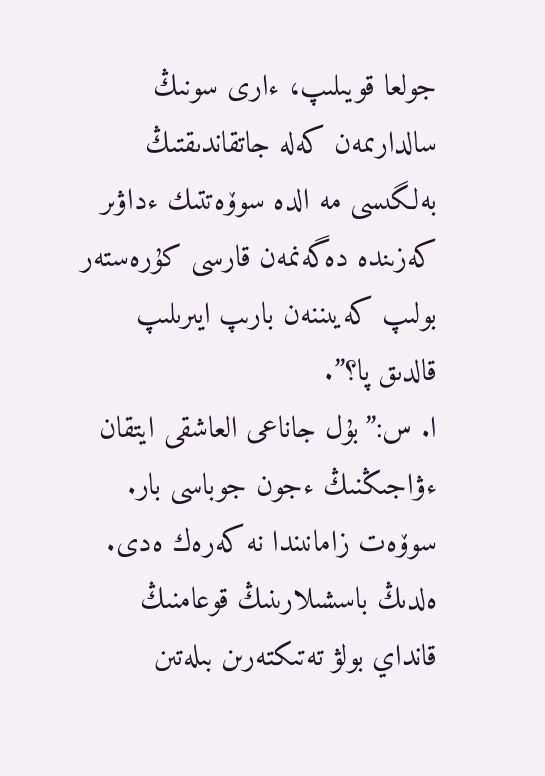جولعا قويىلىپ، ءارى سونىڭ سالدارىمەن كەلە جاتقاندىقتىڭ بەلگىسى مە الدە سوۆەتتىك ءداۋىر كەزىندە دەگەنمەن قارسى كۇرەستەر بولىپ كەيىننەن بارىپ ايىرىلىپ قالدىق پا؟”.
ا. س:”بۇل جاناعى العاشقى ايتقان ءۋاجىڭنىڭ ءجون جوباسى بار.
سوۆەت زامانىندا نە كەرەك ەدى. ەلدىڭ باسشىلارىنىڭ قوعامنىڭ قانداي بولۋ تەتىكتەرىن بىلەتىن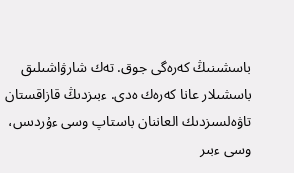باسشىنىڭ كەرەگى جوق. تەك شارۋاشىلىق باسشىلار عانا كەرەك ەدى. ءبىزدىڭ قازاقستان تاۋەلسىزدىك العاننان باستاپ وسى ءۇردىس، وسى ءبىر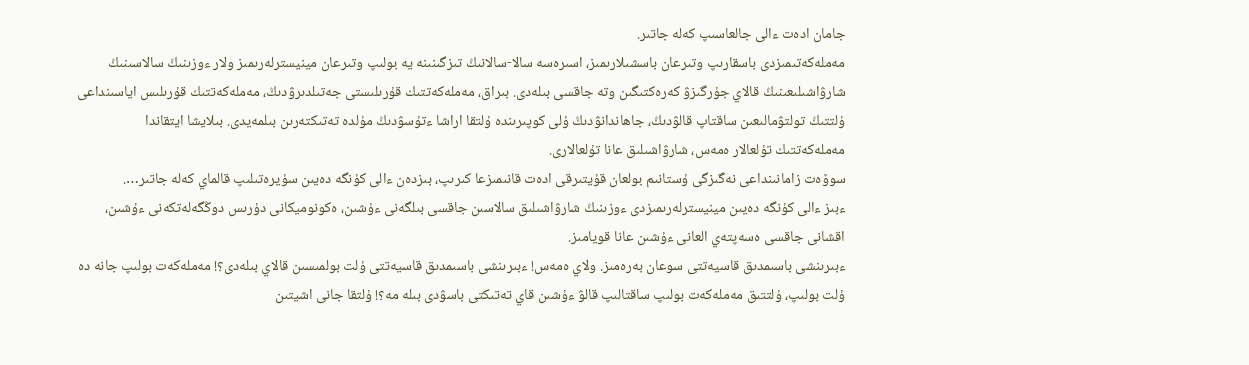جامان ادەت ءالى جالعاسىپ كەلە جاتىر.
مەملەكەتىمىزدى باسقارىپ وتىرعان باسشىلارىمىز، اسىرەسە سالا-سالانىڭ تىزگىنىنە يە بولىپ وتىرعان مينيسترلەرىمىز ولار ءوزىنىڭ سالاسىنىڭ شارۋاشىلىعىنىڭ قالاي جۇرگىزۋ كەرەكتىگىن وتە جاقسى بىلەدى. بىراق، مەملەكەتتىك قۇرىلىستى جەتىلدىرۋدىڭ، مەملەكەتتىك قۇرىلىس اياسىنداعى ۇلتتىڭ تولتۋمالىعىن ساقتاپ قالۋدىڭ، جاھاندانۋدىڭ ۇلى كوپىرىندە ۇلتقا اراشا ءتۇسۋدىڭ مۇلدە تەتىكتەرىن بىلمەيدى. بىلايشا ايتقاندا مەملەكەتتىك تۇلعالار ەمەس، شارۋاشىلىق عانا تۇلعالارى.
سوۆەت زامانىنداعى نەگىزگى ۇستانىم بولعان قۇيتىرقى ادەت قانىمىزعا كىرىپ، بىزدەن ءالى كۇنگە دەيىن سۇيرەتىلىپ قالماي كەلە جاتىر….
ءبىز ءالى كۇنگە دەيىن مينيسترلەرىمىزدى ءوزىنىڭ شارۋاشىلىق سالاسىن جاقسى بىلگەنى ءۇشىن، ەكونوميكانى دۇرىس دوڭگەلەتكەنى ءۇشىن، اقشانى جاقسى ەسەپتەي العانى ءۇشىن عانا قويامىز.
ءبىرىنشى باسىمدىق قاسيەتتى سوعان بەرەمىز. ولاي ەمەس! ءبىرىنشى باسىمدىق قاسيەتتى ۇلت بولمىسىن قالاي بىلەدى؟! مەملەكەت بولىپ جانە دە ۇلت بولىپ، ۇلتتىق مەملەكەت بولىپ ساقتالىپ قالۋ ءۇشىن قاي تەتىكتى باسۋدى بىلە مە؟! ۇلتقا جانى اشيتىن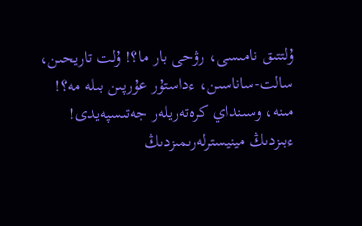ۇلتتىق نامىسى، رۋحى بار ما؟! ۇلت تاريحىن، سالت-ساناسىن، ءداستۇر عۇرپىن بىلە مە؟!
مىنە، وسىنداي كرەتەريلەر جەتىسپەيدى!
ءبىزدىڭ مينيسترلەرىمىزدىڭ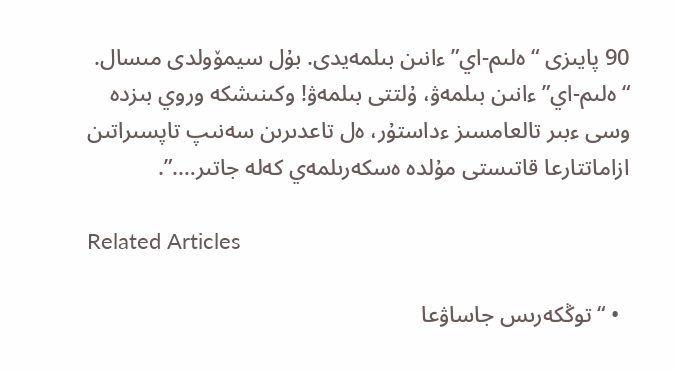90 پايىزى “ەلىم-اي” ءانىن بىلمەيدى. بۇل سيمۆولدى مىسال. “ەلىم-اي” ءانىن بىلمەۋ، ۇلتتى بىلمەۋ! وكىنىشكە وروي بىزدە وسى ءبىر تالعامسىز ءداستۇر، ەل تاعدىرىن سەنىپ تاپسىراتىن ازاماتتارعا قاتىستى مۇلدە ەسكەرىلمەي كەلە جاتىر….”.

Related Articles

  • “توڭكەرىس جاساۋعا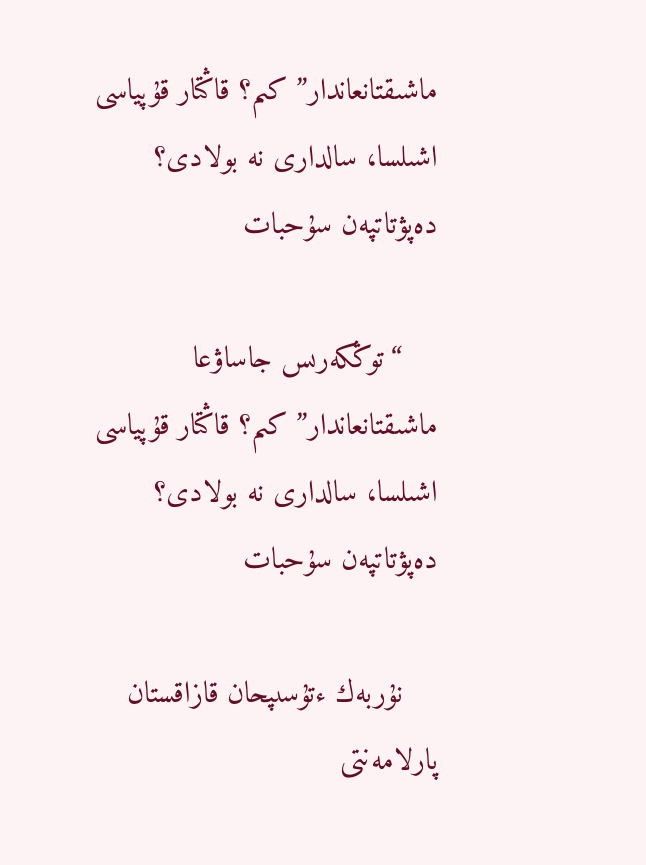ماشىقتانعاندار” كىم؟ قاڭتار قۇپياسى اشىلسا، سالدارى نە بولادى؟ دەپۋتاتپەن سۇحبات

    “توڭكەرىس جاساۋعا ماشىقتانعاندار” كىم؟ قاڭتار قۇپياسى اشىلسا، سالدارى نە بولادى؟ دەپۋتاتپەن سۇحبات

    نۇربەك ءتۇسىپحان قازاقستان پارلامەنتى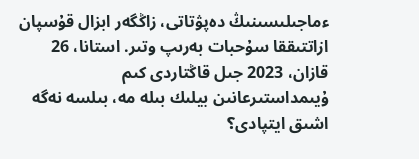ءماجىلىسىنىڭ دەپۋتاتى، زاڭگەر ابزال قۇسپان ازاتتىققا سۇحبات بەرىپ وتىر. استانا، 26 قازان، 2023 جىل قاڭتاردى كىم ۇيىمداستىرعانىن بيلىك بىلە مە، بىلسە نەگە اشىق ايتپادى؟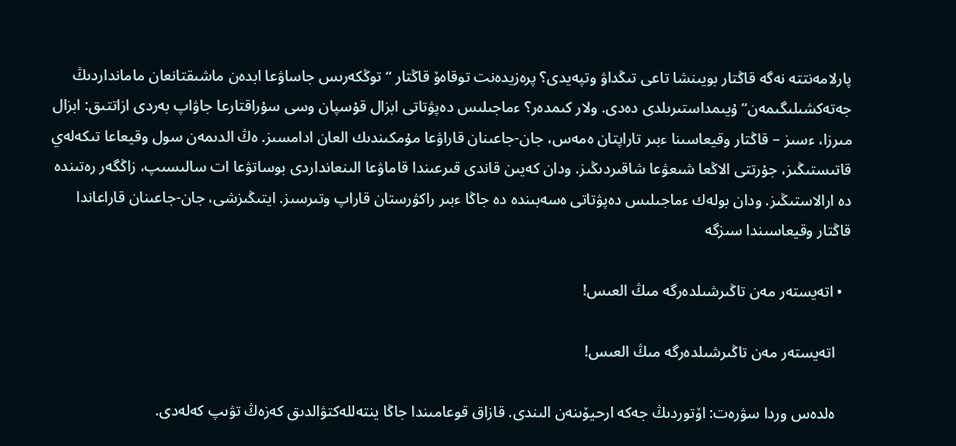پارلامەنتتە نەگە قاڭتار بويىنشا تاعى تىڭداۋ وتپەيدى؟ پرەزيدەنت توقاەۆ قاڭتار “توڭكەرىس جاساۋعا ابدەن ماشىقتانعان مامانداردىڭ جەتەكشىلىگىمەن” ۇيىمداستىرىلدى دەدى. ولار كىمدەر؟ ءماجىلىس دەپۋتاتى ابزال قۇسپان وسى سۇراقتارعا جاۋاپ بەردى ازاتتىق: ابزال مىرزا، ءسىز – قاڭتار وقيعاسىنا ءبىر تاراپتان ەمەس، جان-جاعىنان قاراۋعا مۇمكىندىك العان ادامسىز. ەڭ الدىمەن سول وقيعاعا تىكەلەي قاتىستىڭىز، جۇرتتى الاڭعا شىعۋعا شاقىردىڭىز. ودان كەيىن قاندى قىرعىندا قاماۋعا الىنعانداردى بوساتۋعا ات سالىسىپ، زاڭگەر رەتىندە دە ارالاستىڭىز. ودان بولەك ءماجىلىس دەپۋتاتى ەسەبىندە دە جاڭا ءبىر راكۋرستان قاراپ وتىرسىز. ايتىڭىزشى، جان-جاعىنان قاراعاندا قاڭتار وقيعاسىندا سىزگە

  • اتەيستەر مەن تاڭىرشىلدەرگە مىڭ العىس!

    اتەيستەر مەن تاڭىرشىلدەرگە مىڭ العىس!

    ەلدەس وردا سۋرەت: اۆتوردىڭ جەكە ارحيۆىنەن الىندى. قازاق قوعامىندا جاڭا ينتەللەكتۋالدىق كەزەڭ تۋىپ كەلەدى.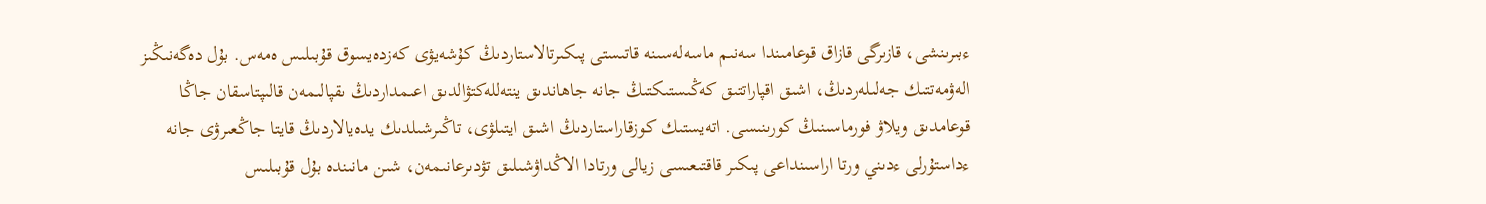ءبىرىنشى، قازىرگى قازاق قوعامىندا سەنىم ماسەلەسىنە قاتىستى پىكىرتالاستاردىڭ كۇشەيۋى كەزدەيسوق قۇبىلىس ەمەس. بۇل دەگەنىڭىز الەۋمەتتىك جەلىلەردىڭ، اشىق اقپاراتتىق كەڭىستىكتىڭ جانە جاھاندىق ينتەللەكتۋالدىق اعىمداردىڭ ىقپالىمەن قالىپتاسقان جاڭا قوعامدىق ويلاۋ فورماسىنىڭ كورىنىسى. اتەيستىك كوزقاراستاردىڭ اشىق ايتىلۋى، تاڭىرشىلدىك يدەيالاردىڭ قايتا جاڭعىرۋى جانە ءداستۇرلى ءدىني ورتا اراسىنداعى پىكىر قاقتىعىسى زيالى ورتادا الاڭداۋشىلىق تۋدىرعانىمەن، شىن مانىندە بۇل قۇبىلىس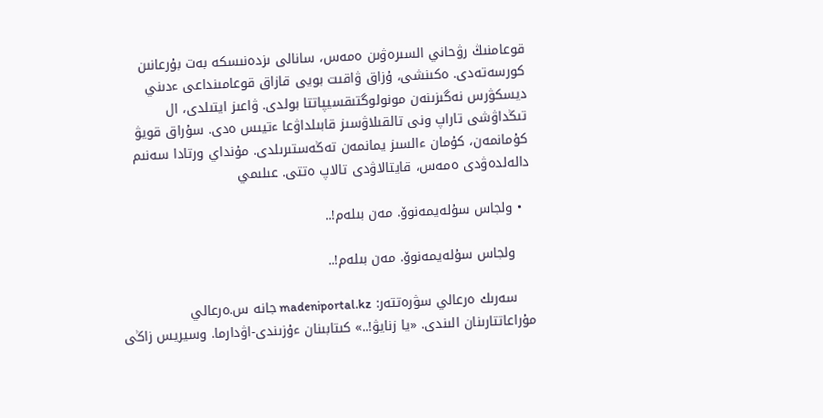قوعامنىڭ رۋحاني السىرەۋىن ەمەس، سانالى ىزدەنىسكە بەت بۇرعانىن كورسەتەدى. ەكىنشى، ۇزاق ۋاقىت بويى قازاق قوعامىنداعى ءدىني ديسكۋرس نەگىزىنەن مونولوگتىقسيپاتتا بولدى. ۋاعىز ايتىلدى، ال تىڭداۋشى تاراپ ونى تالقىلاۋسىز قابىلداۋعا ءتيىس ەدى. سۇراق قويۋ كۇمانمەن، كۇمان ءالسىز يمانمەن تەڭەستىرىلدى. مۇنداي ورتادا سەنىم دالەلدەۋدى ەمەس، قايتالاۋدى تالاپ ەتتى. عىلىمي

  • ولجاس سۇلەيمەنوۆ. مەن بىلەم!..

    ولجاس سۇلەيمەنوۆ. مەن بىلەم!..

    سەرىك ەرعالي سۋرەتتەر: madeniportal.kz جانە س.ەرعالي مۇراعاتتارىنان الىندى. «يا زنايۋ!..» كىتابىنان ءۇزىندى-اۋدارما. وسيريس زاڭى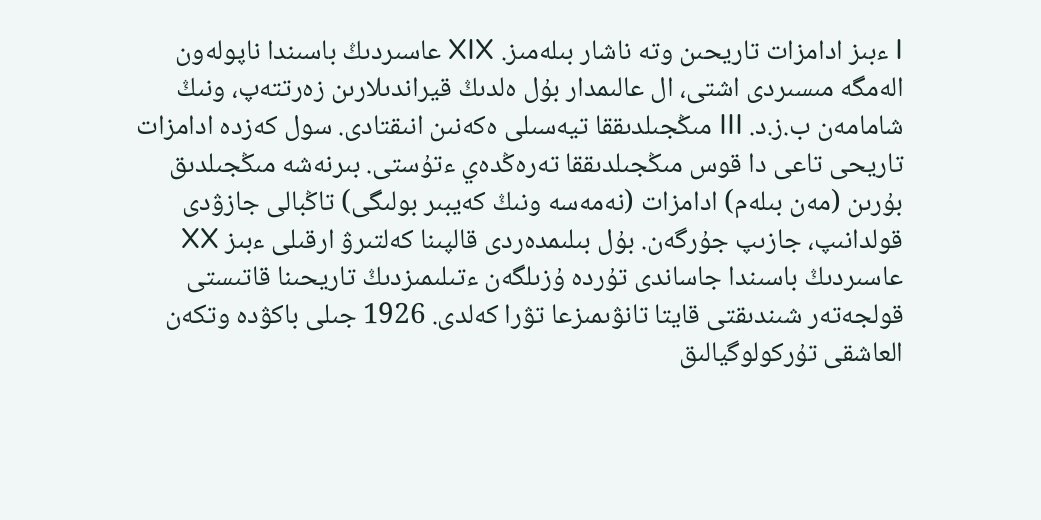I ءبىز ادامزات تاريحىن وتە ناشار بىلەمىز. XIX عاسىردىڭ باسىندا ناپولەون الەمگە مىسىردى اشتى، ال عالىمدار بۇل ەلدىڭ قيراندىلارىن زەرتتەپ، ونىڭ شامامەن ب.ز.د. III مىڭجىلدىققا تيەسىلى ەكەنىن انىقتادى. سول كەزدە ادامزات تاريحى تاعى دا قوس مىڭجىلدىققا تەرەڭدەي ءتۇستى. بىرنەشە مىڭجىلدىق بۇرىن (مەن بىلەم) ادامزات (نەمەسە ونىڭ كەيبىر بولىگى) تاڭبالى جازۋدى قولدانىپ، جازىپ جۇرگەن. بۇل بىلىمدەردى قالپىنا كەلتىرۋ ارقىلى ءبىز XX عاسىردىڭ باسىندا جاساندى تۇردە ۇزىلگەن ءتىلىمىزدىڭ تاريحىنا قاتىستى قولجەتەر شىندىقتى قايتا تانۋىمىزعا تۋرا كەلدى. 1926 جىلى باكۋدە وتكەن العاشقى تۇركولوگيالىق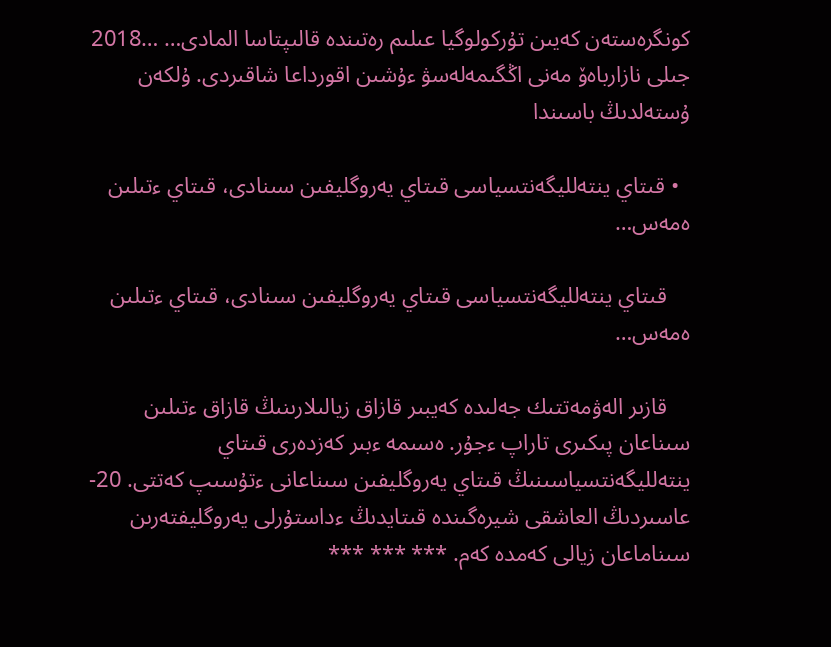كونگرەستەن كەيىن تۇركولوگيا عىلىم رەتىندە قالىپتاسا المادى… …2018 جىلى نازارباەۆ مەنى اڭگىمەلەسۋ ءۇشىن اقورداعا شاقىردى. ۇلكەن ۇستەلدىڭ باسىندا

  • قىتاي ينتەلليگەنتسياسى قىتاي يەروگليفىن سىنادى، قىتاي ءتىلىن ەمەس…

    قىتاي ينتەلليگەنتسياسى قىتاي يەروگليفىن سىنادى، قىتاي ءتىلىن ەمەس…

    قازىر الەۋمەتتىك جەلىدە كەيبىر قازاق زيالىلارىنىڭ قازاق ءتىلىن سىناعان پىكىرى تاراپ ءجۇر. ەسىمە ءبىر كەزدەرى قىتاي ينتەلليگەنتسياسىنىڭ قىتاي يەروگليفىن سىناعانى ءتۇسىپ كەتتى. 20- عاسىردىڭ العاشقى شيرەگىندە قىتايدىڭ ءداستۇرلى يەروگليفتەرىن سىناماعان زيالى كەمدە كەم. *** *** ***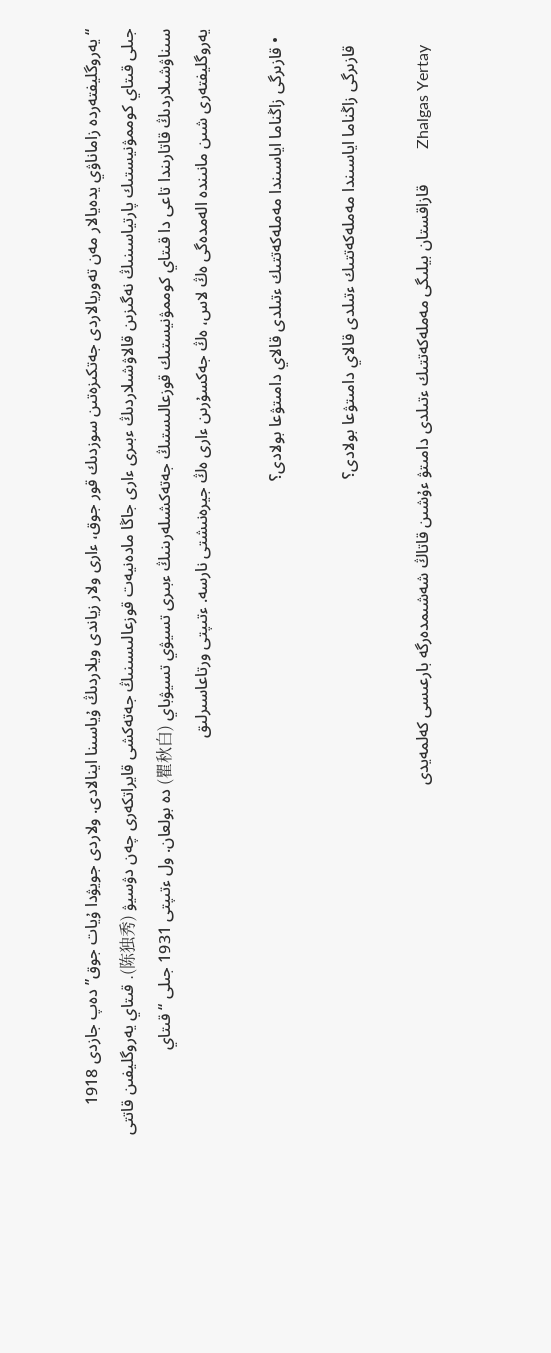“يەروگليفتەردە زاماناۋي يدەيالار مەن تەوريالاردى جەتكىزەتىن سوزدىك قور جوق، ءارى ولار زياندى ويلاردىڭ ۇياسىنا اينالادى. ولاردى جويۋدا ۇيات جوق” دەپ جازدى 1918 جىلى قىتاي كوممۋنيستىك پارتياسىنىڭ نەگىزىن قالاۋشىلاردىڭ ءبىرى ءارى جاڭا مادەنيەت قوزعالىسىنىڭ جەتەكشى قايراتكەرى چەن دۋسيۋ (陈独秀). قىتاي يەروگليفىن قاتتى سىناۋشىلاردىڭ قاتارىندا تاعى دا قىتاي كوممۋنيستىك قوزعالىستىڭ جەتەكشىلەرىنىڭ ءبىرى تسيۋي تسيۋباي (瞿秋白) دە بولعان. ول ءتىپتى 1931 جىلى “قىتاي يەروگليفتەرى شىن مانىندە الەمدەگى ەڭ لاس، ەڭ جەكسۇرىن ءارى ەڭ جيرەنىشتى نارسە. ءتىپتى ورتاعاسىرلىق

  • قازىرگى زاڭناما اياسىندا مەملەكەتتىك ءتىلدى قالاي دامىتۋعا بولادى؟

    قازىرگى زاڭناما اياسىندا مەملەكەتتىك ءتىلدى قالاي دامىتۋعا بولادى؟

    Zhalgas Yertay         قازاقستان بيلىگى مەملەكەتتىك ءتىلدى دامىتۋ ءۇشىن قاتاڭ شەشىمدەرگە بارعىسى كەلمەيدى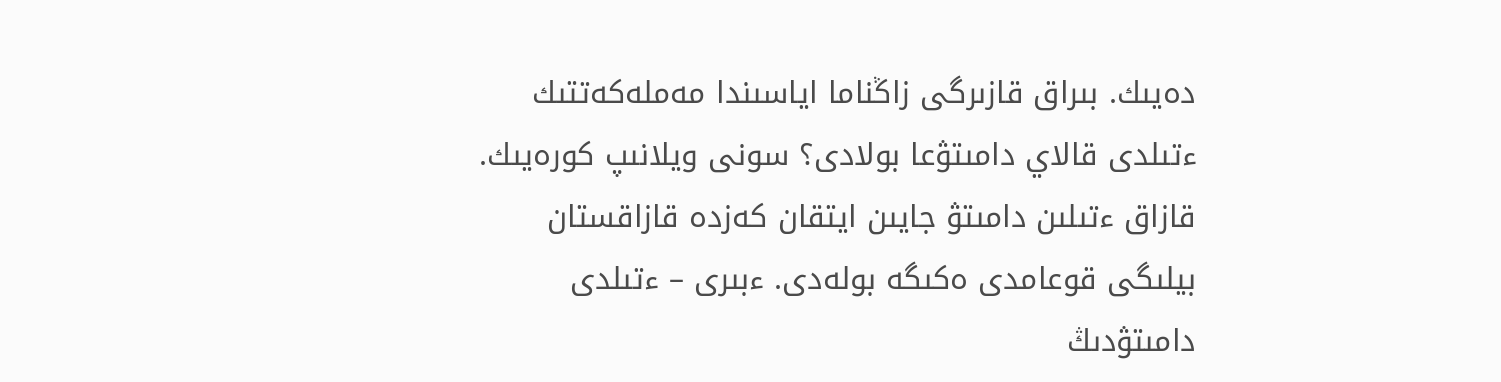دەيىك. بىراق قازىرگى زاڭناما اياسىندا مەملەكەتتىك ءتىلدى قالاي دامىتۋعا بولادى؟ سونى ويلانىپ كورەيىك. قازاق ءتىلىن دامىتۋ جايىن ايتقان كەزدە قازاقستان بيلىگى قوعامدى ەكىگە بولەدى. ءبىرى – ءتىلدى دامىتۋدىڭ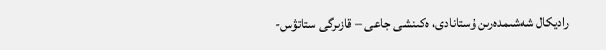راديكال شەشىمدەرىن ۇستانادى، ەكىنشى جاعى – قازىرگى ستاتۋس-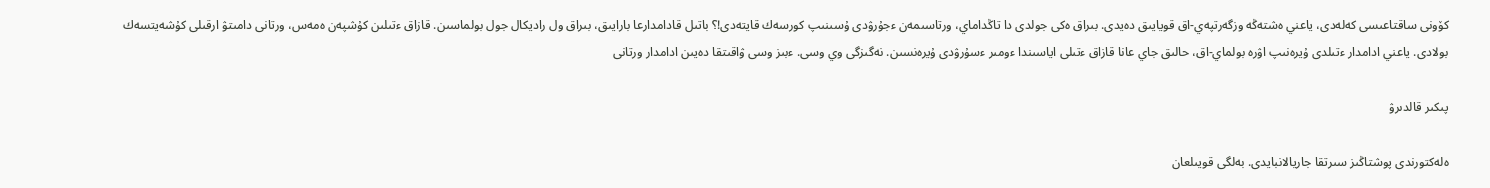كۆونى ساقتاعىسى كەلەدى، ياعني ەشتەڭە وزگەرتپەي-اق قويايىق دەيدى. بىراق ەكى جولدى دا تاڭداماي، ورتاسىمەن ءجۇرۋدى ۇسىنىپ كورسەك قايتەدى!؟ باتىل قادامدارعا بارايىق، بىراق ول راديكال جول بولماسىن. قازاق ءتىلىن كۇشپەن ەمەس، ورتانى دامىتۋ ارقىلى كۇشەيتسەك بولادى. ياعني ادامدار ءتىلدى ۇيرەنىپ اۋرە بولماي-اق، حالىق جاي عانا قازاق ءتىلى اياسىندا ءومىر ءسۇرۋدى ۇيرەنسىن. نەگىزگى وي وسى. ءبىز وسى ۋاقىتقا دەيىن ادامدار ورتانى

پىكىر قالدىرۋ

ەلەكتورندى پوشتاڭىز سىرتقا جاريالانبايدى. بەلگى قويىلعان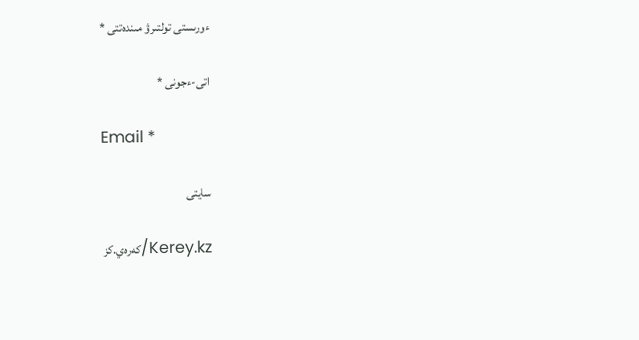ءورىستى تولتىرۋ مىندەتتى *

اتى-ءجونى *

Email *

سايتى

Kerey.kz/كەرەي.كز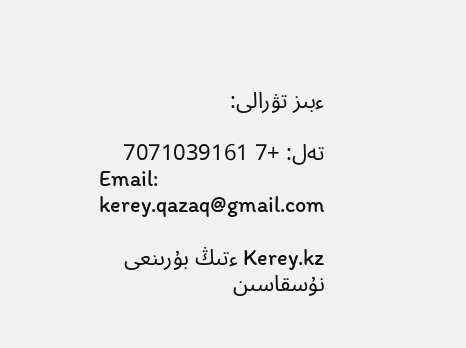ءبىز تۋرالى:

تەل: +7 7071039161
Email: kerey.qazaq@gmail.com

Kerey.kz ءتىڭ بۇرىنعى نۇسقاسىن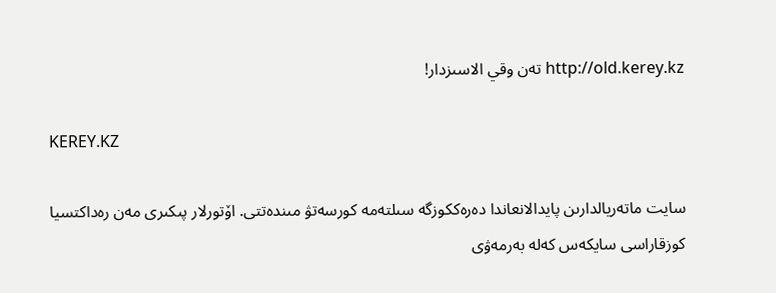http://old.kerey.kz تەن وقي الاسىزدار!

KEREY.KZ

سايت ماتەريالدارىن پايدالانعاندا دەرەككوزگە سىلتەمە كورسەتۋ مىندەتتى. اۆتورلار پىكىرى مەن رەداكتسيا كوزقاراسى سايكەس كەلە بەرمەۋى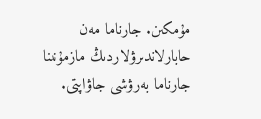مۇمكىن. جارناما مەن حابارلاندىرۋلاردىڭ مازمۇنىنا جارناما بەرۋشى جاۋاپتى.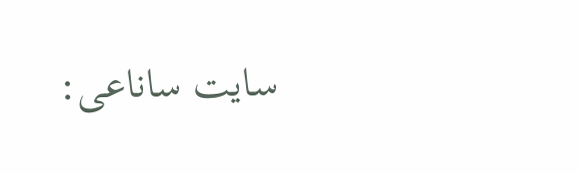سايت ساناعى: